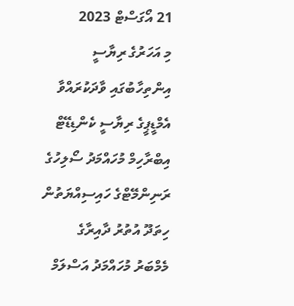21 އޯގަސްޓް 2023
މި އަހަރުގެ ރިޔާސީ އިންތިހާބުގައި ވާދަކުރައްވާ އެމްޑީޕީގެ ރިޔާސީ ކެންޑިޑޭޓް އިބްރާހިމް މުހައްމަދު ސޯލިހުގެ ރަނިންމޭޓްގެ ހައިސިއްޔަތުން ހިތަދޫ އުތުރު ދާއިރާގެ މެމްބަރު މުހައްމަދު އަސްލަމް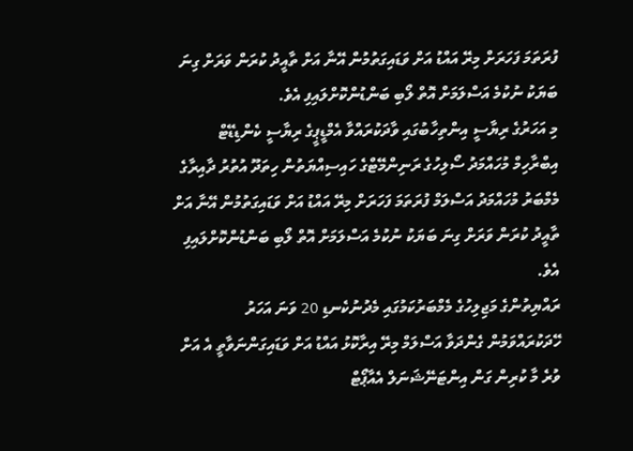ފުރަތަމަ ފަހަރަށް މިރޭ އައްޑު އަށް ވަޑައިގަތުމުން އޭނާ އަށް ތާއީދު ކުރަން ވަރަށް ގިނަ ބަޔަކު ނުކުމެ އަސްލަމަށް އޮތް ލޯބި ބަންޑުންކޮށްލައިފި އެވެ.
މި އަހަރުގެ ރިޔާސީ އިންތިހާބުގައި ވާދަކުރައްވާ އެމްޑީޕީގެ ރިޔާސީ ކެންޑިޑޭޓް އިބްރާހިމް މުހައްމަދު ސޯލިހުގެ ރަނިންމޭޓްގެ ހައިސިއްޔަތުން ހިތަދޫ އުތުރު ދާއިރާގެ މެމްބަރު މުހައްމަދު އަސްލަމް ފުރަތަމަ ފަހަރަށް މިރޭ އައްޑު އަށް ވަޑައިގަތުމުން އޭނާ އަށް ތާއީދު ކުރަން ވަރަށް ގިނަ ބަޔަކު ނުކުމެ އަސްލަމަށް އޮތް ލޯބި ބަންޑުންކޮށްލައިފި އެވެ.
ރައްޔިތުންގެ މަޖިލިހުގެ މެމްބަރުކަމުގައި މެދުނުކެނޑި 20 ވަނަ އަހަރު ހޭދަކުރައްވަމުން ގެންދަވާ އަސްލަމް މިރޭ އިރާކޮޅު އައްޑު އަށް ވަޑައިގަންނަވާތީ އެ އަށް ވުރެ މާ ކުރިން ގަން އިންޓަނޭޝަނަލް އެއާޕޯޓް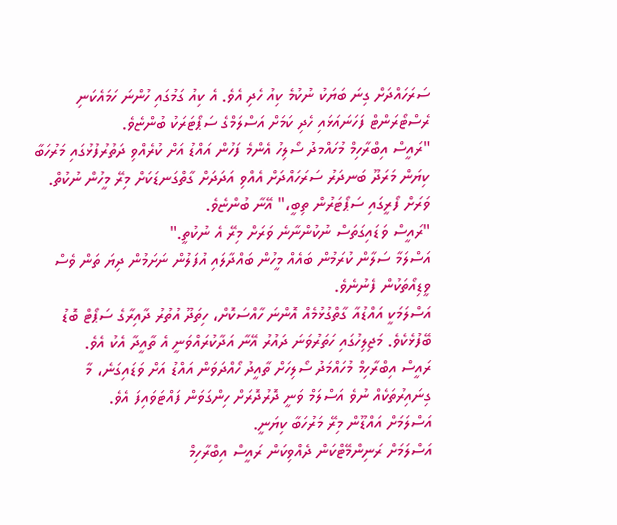ސަރަހައްދަށް ގިނަ ބަޔަކު ނުކުމެ ކިއު ހެދި އެވެ. އެ ކިއު ގަމުގައި ހުންނަ ހަމައެކަނި ރެސްޓޯރަންޓް ފަހަނައަޅައި ހެދި ކަމަށް އަސްލަމްގެ ސަޕޯޓަރަކު ބުންޏެވެ.
"ރައީސް އިބްރާހިމް މުހައްމދު ސޯލިހު އެންމެ ފަހުން އައްޑު އަށް ކުރެއްވި ދަތުރުފުޅުގައި މަރުހަބާ ކިޔަން މަރަދޫ ބަނދަރު ސަރަހައްދަށް އެއްވި އަދަދަށް ގާތްގަނޑަކަށް މިރޭ މީހުން ނުކުތް. ވަރަށް ފޯރީގައި ސަޕޯޓަރުން ތިބީ،" އޭނާ ބުންޏެވެ.
"ރައީސް ވަޑައިގަތަސް ނުކުންނާނެ ވަރަށް މިރޭ އެ ނުކުތީ."
އަސްލަމާ ސަލާން ކުރަމުން ބައެއް މީހުން ބައްދާލައި އުފަލުން ނަށަމުން ދިޔަ ތަން ވެސް ވީޑިއޯތަކުން ފެނުނެވެ.
އަސްލަމަކީ އައްޑުއާ ގާތްގުޅުމެއް އޮންނަ ހާއްސަކޮށް، ހިތަދޫ އުތުރު ދާއިރާގެ ސަޕޯޓް ބޮޑު ބޭފުޅެކެވެ. މަޖިލިހުގައި ހަތަރުވަނަ ދައުރު އޭނާ އަދާކުރައްވަނީ އެ ތާއީދާ އެކު އެވެ.
ރައީސް އިބްރާހިމް މުހައްމަދު ސޯލިހަށް ތާއީދު ހޯއްދަވަން އައްޑު އަށް ވަޑައިގަނެ، މާ ގިނައިރުތަކެއް ނުވެ އަސްލަމް ވަނީ ދޮރުދޮރަށް ހިންގަވަން ފައްޓަވައިފަ އެވެ.
އަސްލަމަށް އައްޑޫން މިރޭ މަރުހަބާ ކިޔަނީ.
އަސްލަމަށް ރަނިންމޭޓްކަން ދެއްވިކަން ރައީސް އިބްރާހިމް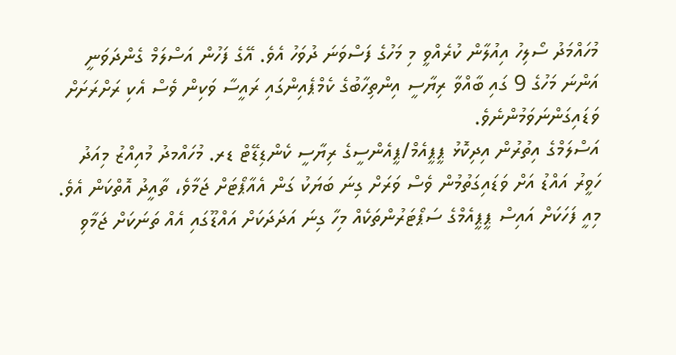މުހައްމަދު ސޯލިހު އިއުލާން ކުރެއްވީ މި މަހުގެ ފަސްވަނަ ދުވަހު އެވެ. އޭގެ ފަހުން އަސްލަމް ގެންދަވަނީ އަންނަ މަހުގެ 9 ގައި ބާއްވާ ރިޔާސީ އިންތިހާބުގެ ކެމްޕެއިންގައި ރައީސާ ވަކިން ވެސް އެކި ރަށްރަށަށް ވަޑައިގަންނަވަމުންނެވެ.
އަސްލަމްގެ އިތުރުން އިދިކޮޅު ޕީޕީއެމް/ޕީއެންސީގެ ރިޔާސީ ކެންޑިޑޭޓް ޑރ. މުހައްމދު މުއިއްޒު މިއަދު ހަވީރު އައްޑު އަށް ވަޑައިގަތުމުން ވެސް ވަރަށް ގިނަ ބަޔަކު ގަން އެއާޕޯޓަށް ޖަމާވެ، ތާއީދު އޮތްކަން އެވެ. މިއީ ފަހަކަށް އައިސް ޕީޕީއެމްގެ ސަޕޯޓަރުންތަކެއް މިހާ ގިނަ އަދަދަކަށް އައްޑޫގައި އެއް ތަނަކަށް ޖަމާވި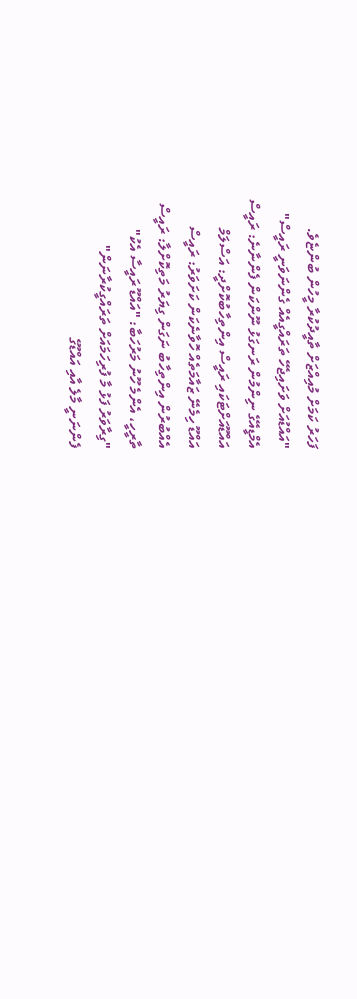ފަހަރު ކަމަށް މުއިއްޒަށް ތާއީދުކުރާ މީހުން ބުންޏެވެ.
"އައްޑުއަށް ވަށައިޖެހޭ ތަރައްގީއެއް ގެންނަވަނީ ރައީސް"
އެމްޑީއޭގެ ނިންމުން ރަނގަޅު ނޫންކަން ފެންނާނެ: ރައީސް
އައްޑޫއަށްޓަކައި ރައީސް އިންތިހާބުކޮށްދީ: އަސްލަމް
އައްޑޫ ހިމެނޭ ޒައާމަތެއް ހޮވާނެކަން ކަށަވަރު: ރައީސް
އެއްބުރުން އިންތިހާބު ނަގަން ގިޔަރު މަތިކޮށްލާ: ރައީސް
ތާރީހީ، އެންމެ ހޫނު މަރުހަބާ: "އައްޑޫ ރައީސާ އެކު"
"ގިރާވަރު ފަޅު މާ ފުރިހަމައަށް ތަރައްގީކުރާނަން"
ފެންނަނީ މާލެ އާއި އައްޑޫގެ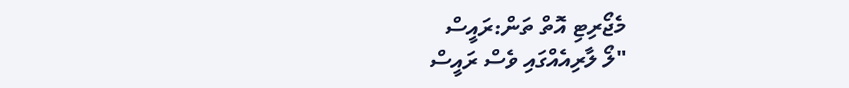މެޖޯރިޓި އޮތް ތަން:ރައީސް
"ލޯ ލާރިއެއްގައި ވެސް ރައީސް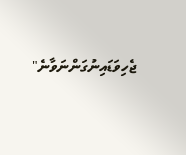ޖެހިވަޑައިނުގަންނަވާނެ"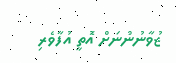ޒުވާނުންނަށް އޮތީ އުފާވެރި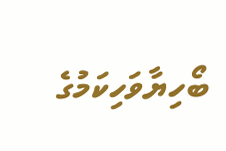ބޯހިޔާވަހިކަމުގެ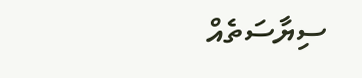ސިޔާސަތެއް